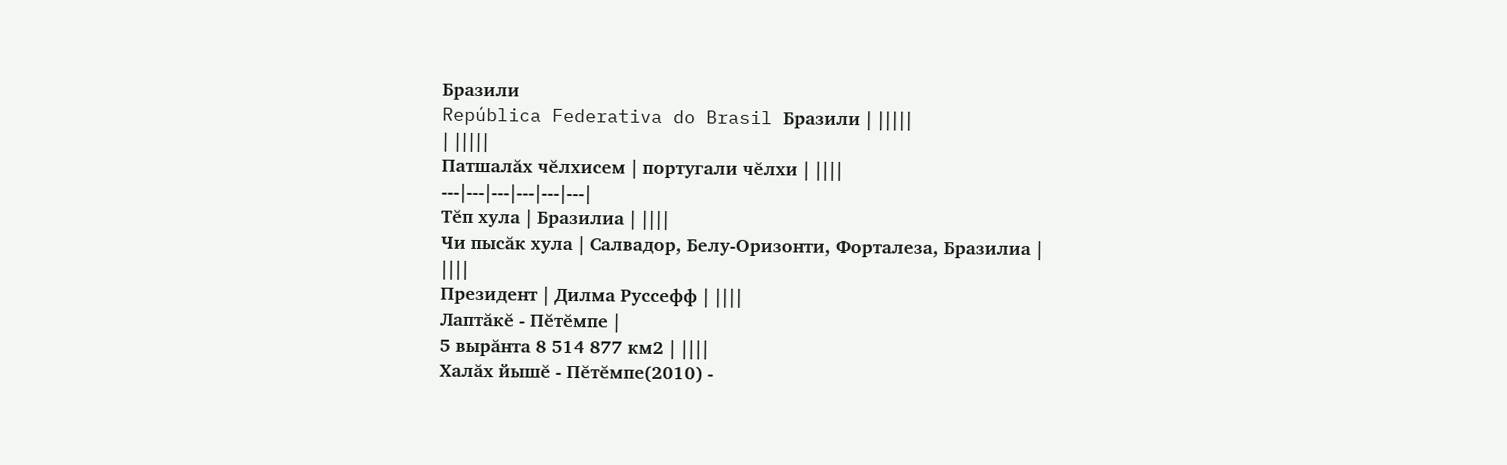Бразили
República Federativa do Brasil Бразили | |||||
| |||||
Патшалăх чĕлхисем | португали чĕлхи | ||||
---|---|---|---|---|---|
Тĕп хула | Бразилиа | ||||
Чи пысăк хула | Салвадор, Белу-Оризонти, Форталеза, Бразилиа | ||||
Президент | Дилма Руссефф | ||||
Лаптăкĕ - Пĕтĕмпе |
5 вырăнта 8 514 877 км2 | ||||
Халăх йышĕ - Пĕтĕмпе(2010) -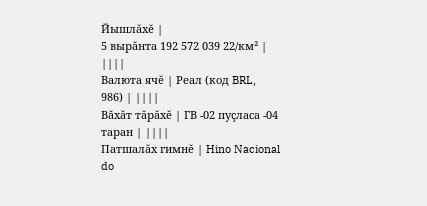Йышлăхĕ |
5 вырăнта 192 572 039 22/км² | ||||
Валюта ячĕ | Реал (код BRL, 986) | ||||
Вăхăт тăрăхĕ | ГВ -02 пуçласа -04 таран | ||||
Патшалăх гимнĕ | Hino Nacional do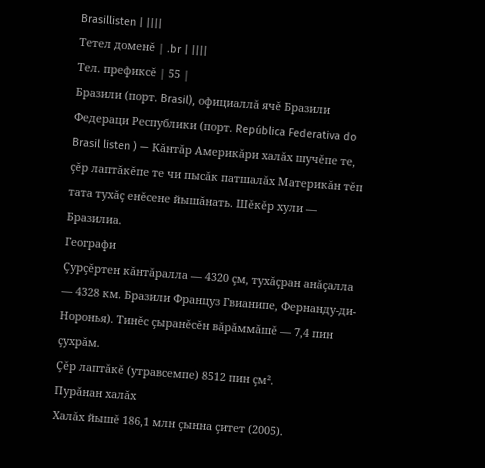Brasillisten | ||||
Тетел доменĕ | .br | ||||
Тел. префиксĕ | 55 |
Бразили (порт. Brasil), официаллă ячĕ Бразили Федераци Республики (порт. República Federativa do Brasil listen ) — Кăнтăр Америкăри халăх шучĕпе те, çĕр лаптăкĕпе те чи пысăк патшалăх Материкăн тĕп тата тухăç енĕсене йышăнать. Шĕкĕр хули — Бразилиа.
Географи
Çурçĕртен кăнтăралла — 4320 çм, тухăçран анăçалла — 4328 км. Бразили Француз Гвианипе, Фернанду-ди-Норонья). Тинĕс çыранĕсĕн вăрăммăшĕ — 7,4 пин çухрăм.
Çĕр лаптăкĕ (утравсемпе) 8512 пин çм².
Пурăнан халăх
Халăх йышĕ 186,1 млн çынна çитет (2005).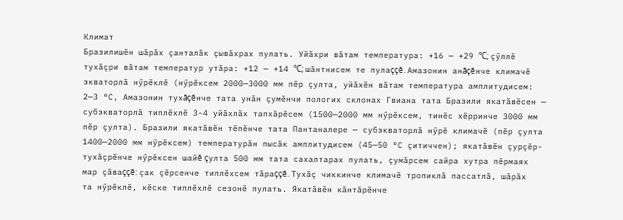Климат
Бразилишĕн шăрăх çанталăк çывăхрах пулать. Уйăхри вăтам температура: +16 — +29 °C; çӳллĕ тухăçри вăтам температур утăра: +12 — +14 °C; шăнтнисем те пулаççĕ. Амазонин анăçĕнче климачĕ экваторлă нӳрĕклĕ (нӳрĕксем 2000—3000 мм пĕр çулта, уйăхĕн вăтам температура амплитудисем: 2—3 °С, Амазонин тухăçĕнче тата унăн çумĕнчи пологих склонах Гвиана тата Бразили якатăвĕсен — субэкваторлă типлĕхлĕ 3-4 уйăхлăх тапхăрĕсем (1500—2000 мм нӳрĕксем, тинĕс хĕрринче 3000 мм пĕр çулта). Бразили якатăвĕн тĕпĕнче тата Пантаналере — субэкваторлă нӳрĕ климачĕ (пĕр çулта 1400—2000 мм нӳрĕксем) температурăн пысăк амплитудисем (45—50 °С çитиччен); якатăвĕн çурçĕр-тухăçрĕнче нӳрĕксен шайĕ çулта 500 мм тата сахалтарах пулать, çумăрсем сайра хутра пĕрмаях мар çăваççĕ: çак çĕрсенче типлĕхсем тăраççĕ. Тухăç чиккинче климачĕ тропиклă пассатлă, шăрăх та нӳрĕклĕ, кĕске типлĕхлĕ сезонĕ пулать. Якатăвĕн кăнтăрĕнче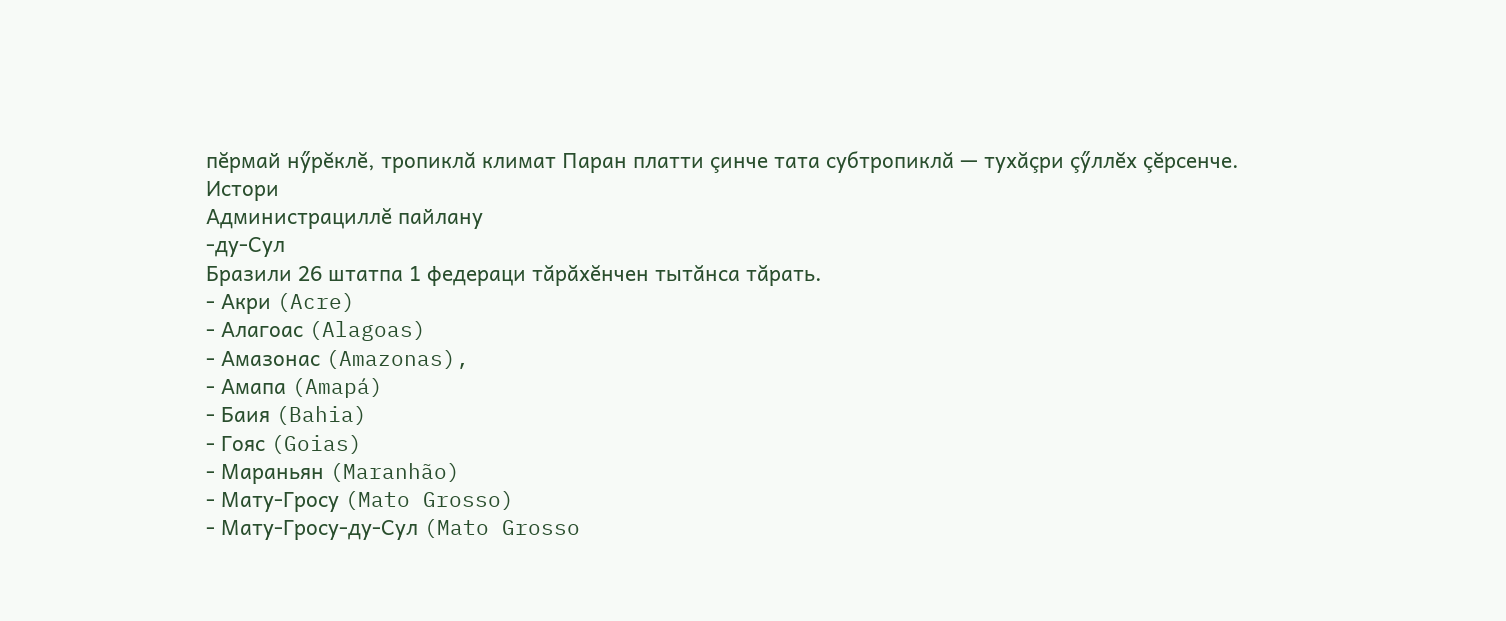пĕрмай нӳрĕклĕ, тропиклă климат Паран платти çинче тата субтропиклă — тухăçри çӳллĕх çĕрсенче.
Истори
Администрациллĕ пайлану
-ду-Сул
Бразили 26 штатпа 1 федераци тăрăхĕнчен тытăнса тăрать.
- Акри (Acre)
- Алагоас (Alagoas)
- Амазонас (Amazonas),
- Амапа (Amapá)
- Баия (Bahia)
- Гояс (Goias)
- Мараньян (Maranhão)
- Мату-Гросу (Mato Grosso)
- Мату-Гросу-ду-Сул (Mato Grosso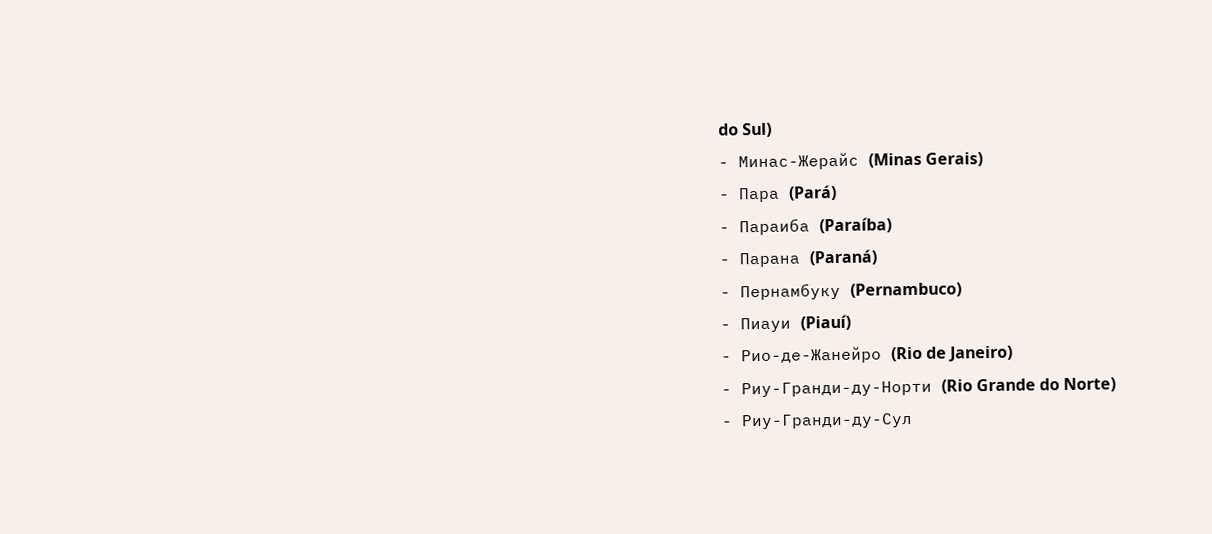do Sul)
- Минас-Жерайс (Minas Gerais)
- Пара (Pará)
- Параиба (Paraíba)
- Парана (Paraná)
- Пернамбуку (Pernambuco)
- Пиауи (Piauí)
- Рио-де-Жанейро (Rio de Janeiro)
- Риу-Гранди-ду-Норти (Rio Grande do Norte)
- Риу-Гранди-ду-Сул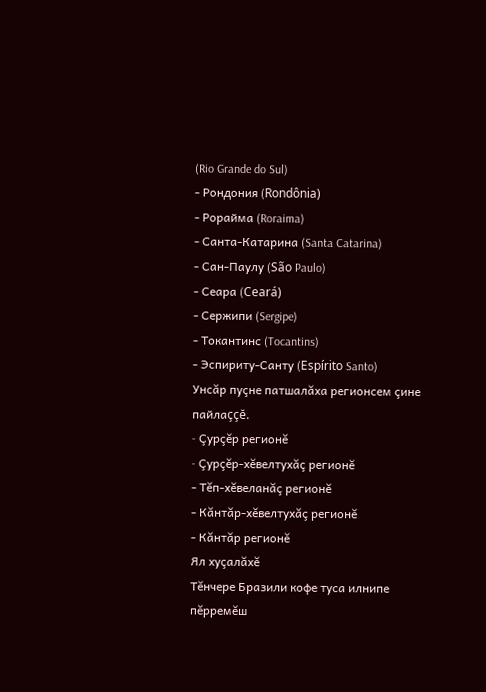(Rio Grande do Sul)
- Рондония (Rondônia)
- Рорайма (Roraima)
- Санта-Катарина (Santa Catarina)
- Сан-Паулу (São Paulo)
- Сеара (Ceará)
- Сержипи (Sergipe)
- Токантинс (Tocantins)
- Эспириту-Санту (Espírito Santo)
Унсăр пуçне патшалăха регионсем çине пайлаççĕ.
- Çурçĕр регионĕ
- Çурçĕр-хĕвелтухăç регионĕ
- Тĕп-хĕвеланăç регионĕ
- Кăнтăр-хĕвелтухăç регионĕ
- Кăнтăр регионĕ
Ял хуçалăхĕ
Тĕнчере Бразили кофе туса илнипе пĕрремĕш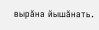вырăна йышăнать.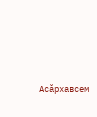Асăрхавсем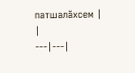патшалăхсем |
|
---|---|